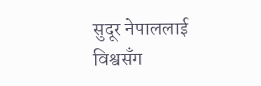सुदूर नेपाललाई विश्वसँग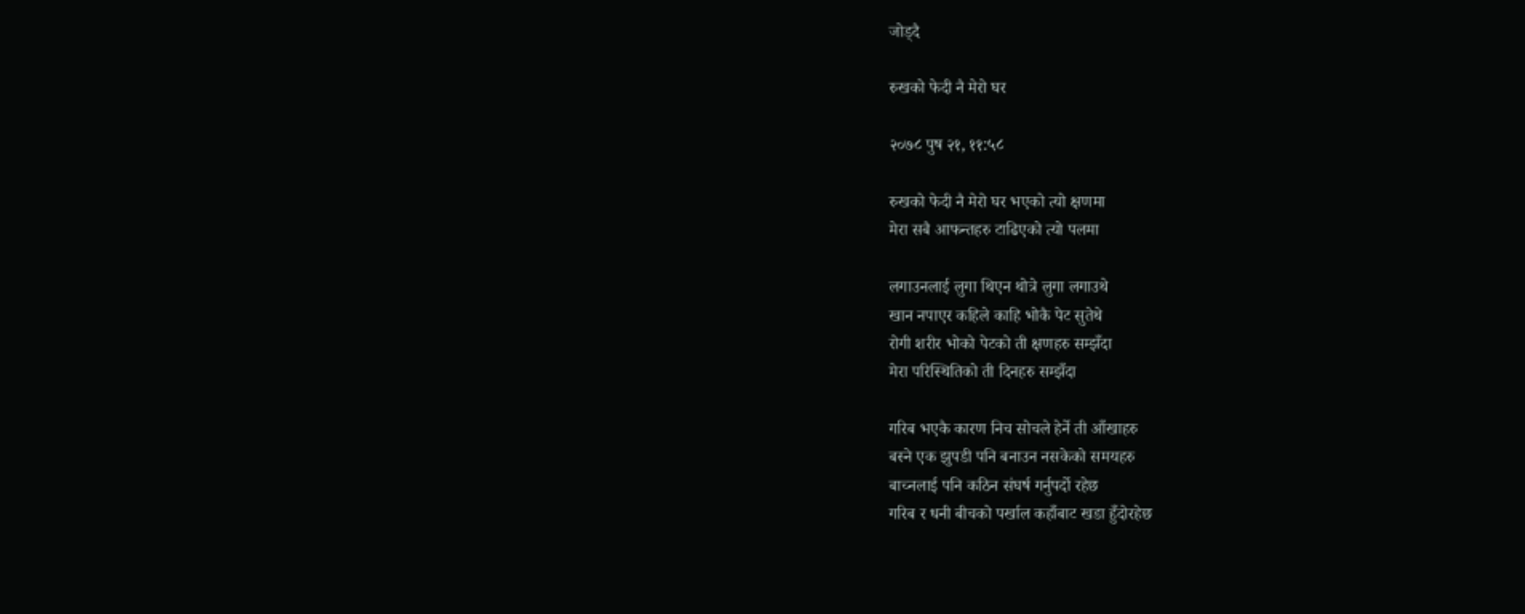जोड्दै

रुखको फेदी नै मेरो घर

२०७८ पुष २१, ११:५८

रुखको फेदी नै मेरो घर भएको त्यो क्षणमा
मेरा सबै आफन्तहरु टाढिएको त्यो पलमा

लगाउनलाई लुगा थिएन थोत्रे लुगा लगाउथे
खान नपाएर कहिले काहि भोकै पेट सुतेथे
रोगी शरीर भोको पेटको ती क्षणहरु सम्झँदा
मेरा परिस्थितिको ती दिनहरु सम्झँदा

गरिब भएकै कारण निच सोचले हेर्ने ती आँखाहरु
बस्ने एक झुपडी पनि बनाउन नसकेको समयहरु
बाच्नलाई पनि कठिन संघर्ष गर्नुपर्दो रहेछ
गरिब र धनी बीचको पर्खाल कहाँबाट खडा हुँदोरहेछ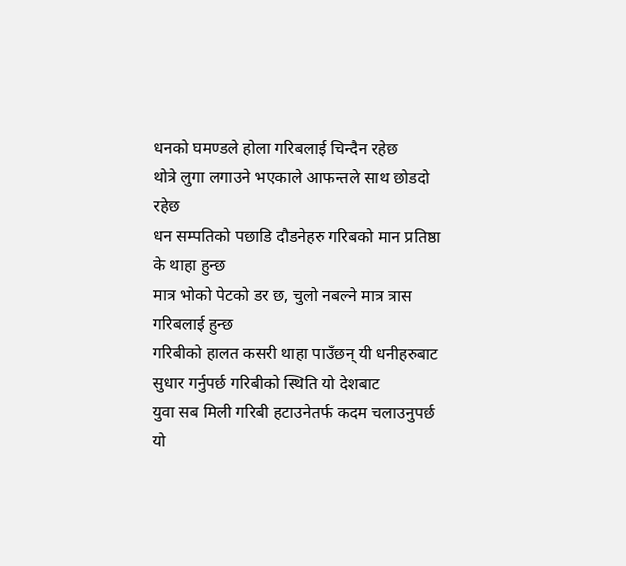धनको घमण्डले होला गरिबलाई चिन्दैन रहेछ
थोत्रे लुगा लगाउने भएकाले आफन्तले साथ छोडदो रहेछ
धन सम्पतिको पछाडि दौडनेहरु गरिबको मान प्रतिष्ठा के थाहा हुन्छ
मात्र भोको पेटको डर छ, चुलो नबल्ने मात्र त्रास गरिबलाई हुन्छ
गरिबीको हालत कसरी थाहा पाउँछन् यी धनीहरुबाट
सुधार गर्नुपर्छ गरिबीको स्थिति यो देशबाट
युवा सब मिली गरिबी हटाउनेतर्फ कदम चलाउनुपर्छ
यो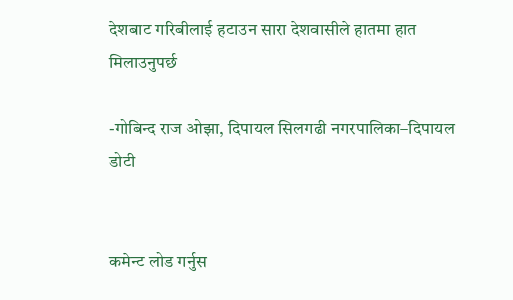देशबाट गरिबीलाई हटाउन सारा देशवासीले हातमा हात मिलाउनुपर्छ

-गोबिन्द राज ओझा, दिपायल सिलगढी नगरपालिका–दिपायल डोटी


कमेन्ट लोड गर्नुस